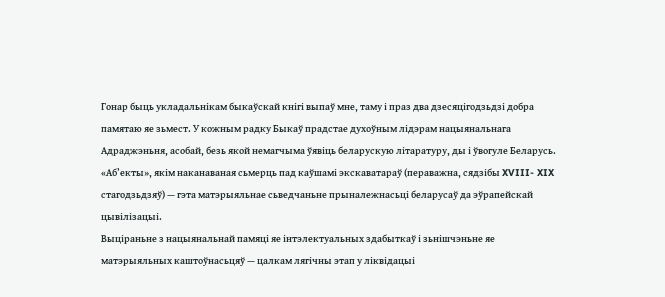Гонар быць укладальнікам быкаўскай кнігі выпаў мне, таму і праз два дзесяцігодзьдзі добра памятаю яе зьмест. У кожным радку Быкаў прадстае духоўным лідэрам нацыянальнага Адраджэньня, асобай, безь якой немагчыма ўявіць беларускую літаратуру, ды і ўвогуле Беларусь.
«Аб’екты», якім наканаваная сьмерць пад каўшамі экскаватараў (пераважна, сядзібы XVIII- XIX стагодзьдзяў) — гэта матэрыяльнае сьведчаньне прыналежнасьці беларусаў да эўрапейскай цывілізацыі.
Выціраньне з нацыянальнай памяці яе інтэлектуальных здабыткаў і зьнішчэньне яе матэрыяльных каштоўнасьцяў — цалкам лягічны этап у ліквідацыі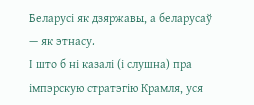Беларусі як дзяржавы, а беларусаў — як этнасу.
І што б ні казалі (і слушна) пра імпэрскую стратэгію Крамля, уся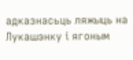адказнасьць ляжыць на Лукашэнку і ягоным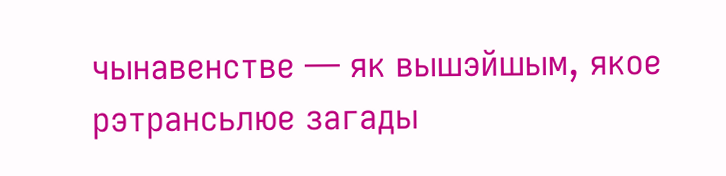чынавенстве — як вышэйшым, якое рэтрансьлюе загады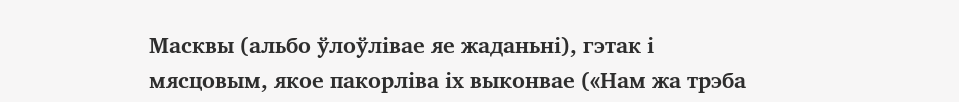Масквы (альбо ўлоўлівае яе жаданьні), гэтак і мясцовым, якое пакорліва іх выконвае («Нам жа трэба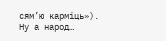сям’ю карміць»).
Ну а народ…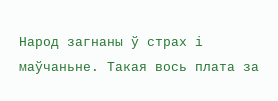Народ загнаны ў страх і маўчаньне. Такая вось плата за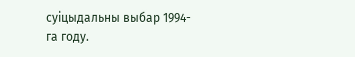суіцыдальны выбар 1994-га году.